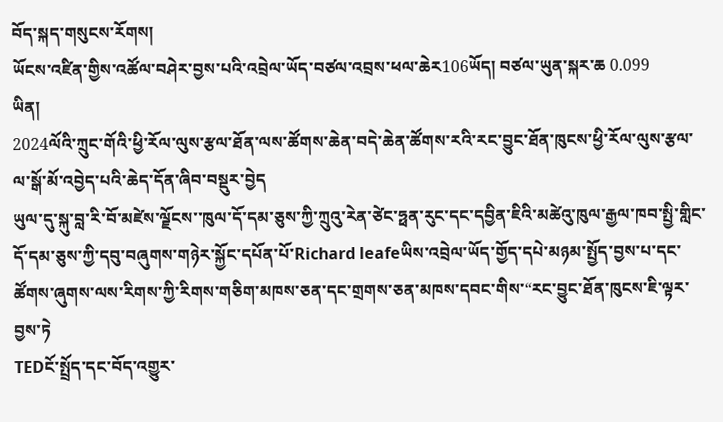བོད་སྐད་གསུངས་རོགས།
ཡོངས་འཛིན་གྱིས་འཚོལ་བཤེར་བྱས་པའི་འབྲེལ་ཡོད་བཙལ་འབྲས་ཕལ་ཆེར106ཡོད། བཙལ་ཡུན་སྐར་ཆ 0.099
ཡིན།
2024ལོའི་ཀྲུང་གོའི་ཕྱི་རོལ་ལུས་རྩལ་ཐོན་ལས་ཚོགས་ཆེན་བདེ་ཆེན་ཚོགས་རའི་རང་བྱུང་ཐོན་ཁུངས་ཕྱི་རོལ་ལུས་རྩལ་ལ་སྒོ་མོ་འབྱེད་པའི་ཆེད་དོན་ཞིབ་བསྡུར་བྱེད
ཡུལ་དུ་སྐུ་བླ་རི་བོ་མཛེས་ལྗོངས་་ཁུལ་དོ་དམ་ཅུས་ཀྱི་ཀྲུའུ་རེན་ཙེང་ཧྥན་རུང་དང་དབྱིན་ཇིའི་མཚེའུ་ཁུལ་རྒྱལ་ཁབ་སྤྱི་གླིང་དོ་དམ་ཅུས་ཀྱི་དབུ་བཞུགས་གཉེར་སྐྱོང་དཔོན་པོ་Richard leafeཡིས་འབྲེལ་ཡོད་གྱོད་དཔེ་མཉམ་སྤྱོད་བྱས་པ་དང་ཚོགས་ཞུགས་ལས་རིགས་ཀྱི་རིགས་གཅིག་མཁས་ཅན་དང་གྲགས་ཅན་མཁས་དབང་གིས་“རང་བྱུང་ཐོན་ཁུངས་ཇི་ལྟར་བྱས་ཏེ
TEDངོ་སྤྲོད་དང་བོད་འགྱུར་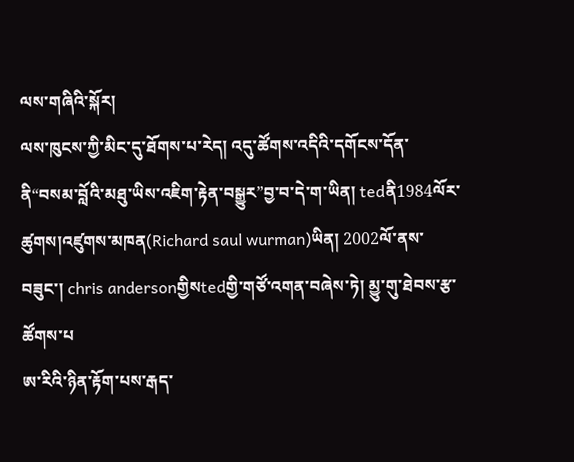ལས་གཞིའི་སྐོར།
ལས་ཁུངས་ཀྱི་མིང་དུ་ཐོགས་པ་རེད། འདུ་ཚོགས་འདིའི་དགོངས་དོན་ནི“བསམ་བློའི་མཐུ་ཡིས་འཇིག་རྟེན་བསྒྱུར”བྱ་བ་དེ་ག་ཡིན། tedནི1984ལོར་ཚུགས།འཛུགས་མཁན(Richard saul wurman)ཡིན། 2002ལོ་ནས་བཟུང་། chris andersonགྱིསtedགྱི་གཙོ་འགན་བཞེས་ཏེ། མྱུ་གུ་ཐེབས་རྩ་ཚོགས་པ
ཨ་རིའི་ཉིན་རྟོག་པས་རྒད་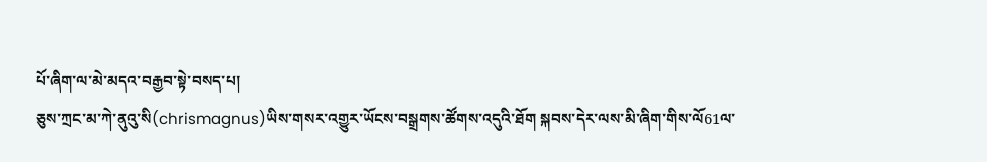པོ་ཞིག་ལ་མེ་མདའ་བརྒྱབ་སྟེ་བསད་པ།
ཅུས་ཀྲང་མ་ཀེ་ནུའུ་སི(chrismagnus)ཡིས་གསར་འགྱུར་ཡོངས་བསྒྲགས་ཚོགས་འདུའི་ཐོག སྐབས་དེར་ལས་མི་ཞིག་གིས་ལོ61ལ་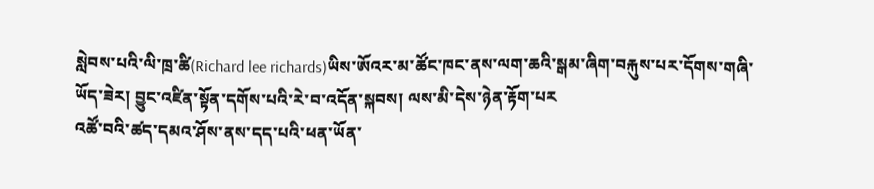སླེབས་པའི་ལི་ཁྲ་ཚི(Richard lee richards)ཡིས་ཨོའར་མ་ཚོང་ཁང་ནས་ལག་ཆའི་སྒམ་ཞིག་བརྐུས་པར་དོགས་གཞི་ཡོད་ཟེར། བྱུང་འཛིན་སྟོན་དགོས་པའི་རེ་བ་འདོན་སྐབས། ལས་མི་དེས་ཉེན་རྟོག་པར
འཚོ་བའི་ཚད་དམའ་ཤོས་ནས་དད་པའི་ཕན་ཡོན་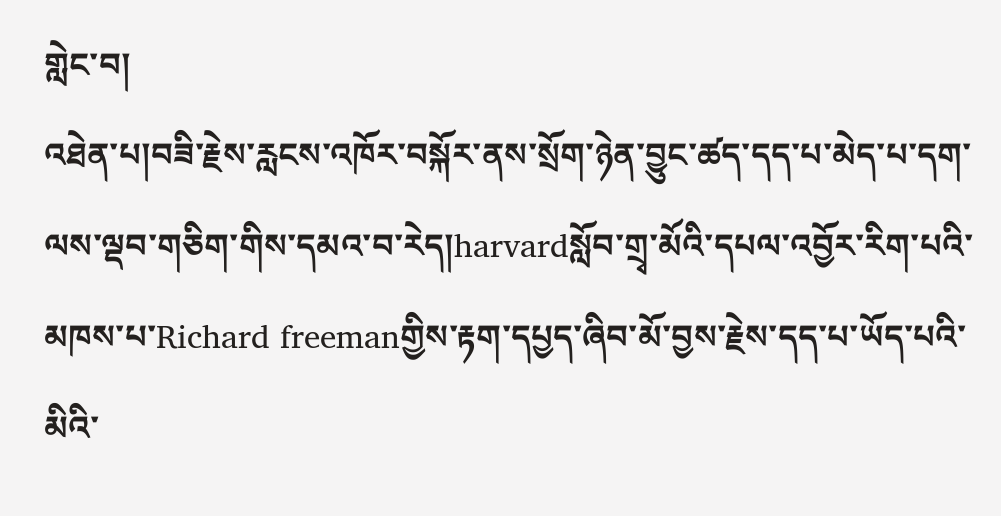གླེང་བ།
འཐེན་པ།བཟི་རྗེས་རླངས་འཁོར་བསྐོར་ནས་སྲོག་ཉེན་བྱུང་ཚད་དད་པ་མེད་པ་དག་ལས་ལྡབ་གཅིག་གིས་དམའ་བ་རེད།harvardསློབ་གྲྭ་མོའི་དཔལ་འབྱོར་རིག་པའི་མཁས་པ་Richard freemanགྱིས་རྟག་དཔྱད་ཞིབ་མོ་བྱས་རྗེས་དད་པ་ཡོད་པའི་མིའི་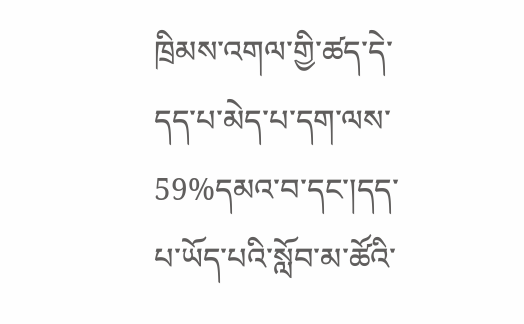ཁྲིམས་འགལ་གྱི་ཚད་དེ་དད་པ་མེད་པ་དག་ལས་59%དམའ་བ་དང་།དད་པ་ཡོད་པའི་སློབ་མ་ཚོའི་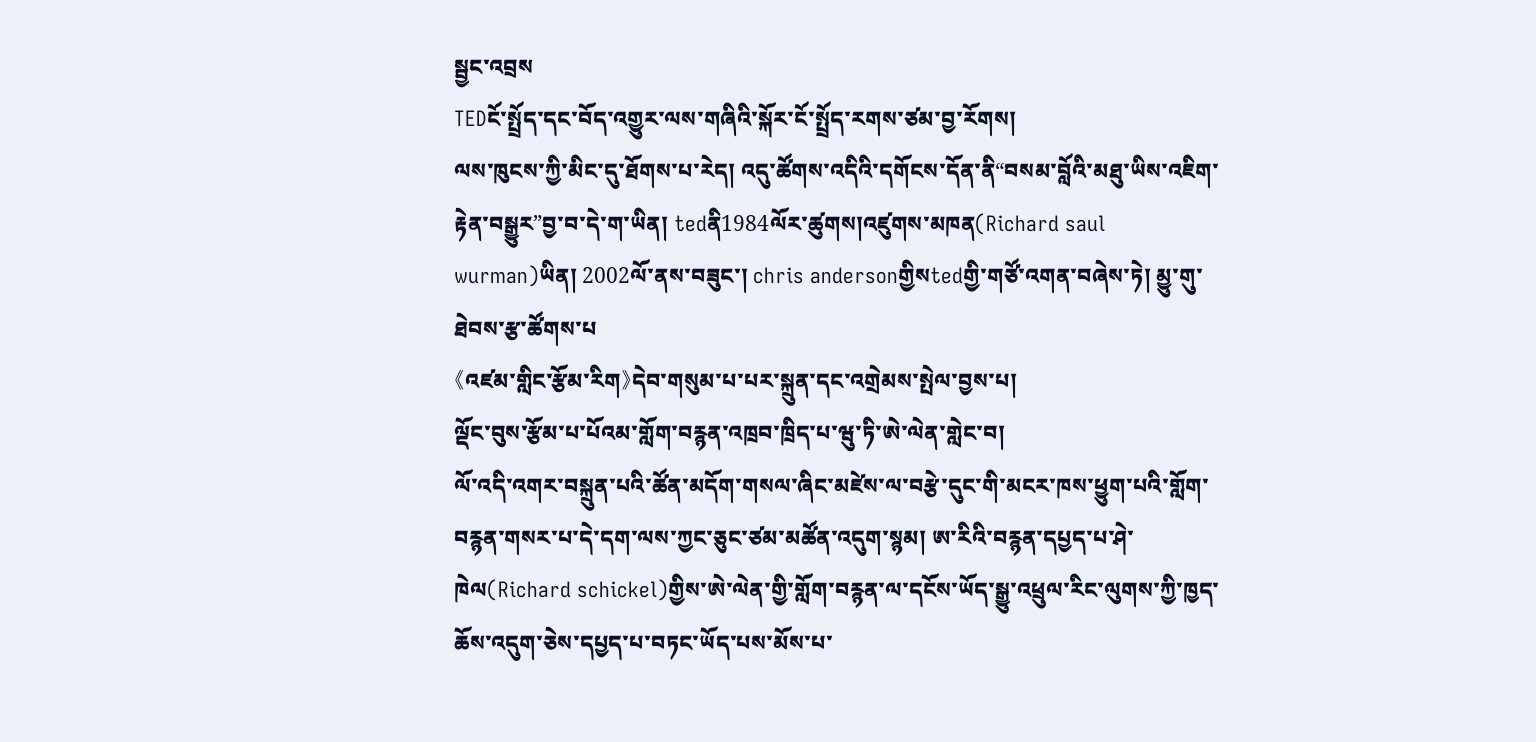སྦྱང་འབྲས
TEDངོ་སྤྲོད་དང་བོད་འགྱུར་ལས་གཞིའི་སྐོར་ངོ་སྤྲོད་རགས་ཙམ་བྱ་རོགས།
ལས་ཁུངས་ཀྱི་མིང་དུ་ཐོགས་པ་རེད། འདུ་ཚོགས་འདིའི་དགོངས་དོན་ནི“བསམ་བློའི་མཐུ་ཡིས་འཇིག་རྟེན་བསྒྱུར”བྱ་བ་དེ་ག་ཡིན། tedནི1984ལོར་ཚུགས།འཛུགས་མཁན(Richard saul wurman)ཡིན། 2002ལོ་ནས་བཟུང་། chris andersonགྱིསtedགྱི་གཙོ་འགན་བཞེས་ཏེ། མྱུ་གུ་ཐེབས་རྩ་ཚོགས་པ
《འཛམ་གླིང་རྩོམ་རིག》དེབ་གསུམ་པ་པར་སྐྲུན་དང་འགྲེམས་སྤེལ་བྱས་པ།
ལྡོང་བུས་རྩོམ་པ་པོའམ་གློག་བརྙན་འཁྲབ་ཁྲིད་པ་ཝུ་ཏི་ཨེ་ལེན་གླེང་བ།
ལོ་འདི་འགར་བསྐྲུན་པའི་ཚོན་མདོག་གསལ་ཞིང་མཛེས་ལ་བརྩེ་དུང་གི་མངར་ཁས་ཕྱུག་པའི་གློག་བརྙན་གསར་པ་དེ་དག་ལས་ཀྱང་ཅུང་ཙམ་མཚོན་འདུག་སྙམ། ཨ་རིའི་བརྙན་དཔྱད་པ་ཤེ་ཁེལ(Richard schickel)གྱིས་ཨེ་ལེན་གྱི་གློག་བརྙན་ལ་དངོས་ཡོད་སྒྱུ་འཕྲུལ་རིང་ལུགས་ཀྱི་ཁྱད་ཆོས་འདུག་ཅེས་དཔྱད་པ་བཏང་ཡོད་པས་མོས་པ་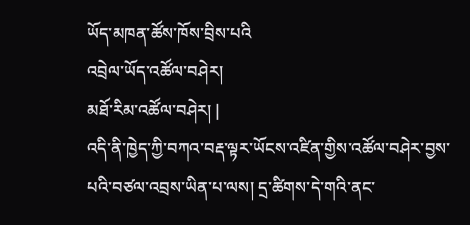ཡོད་མཁན་ཚོས་ཁོས་བྲིས་པའི
འབྲེལ་ཡོད་འཚོལ་བཤེར།
མཐོ་རིམ་འཚོལ་བཤེར། |
འདི་ནི་ཁྱེད་ཀྱི་བཀའ་བརྡ་ལྟར་ཡོངས་འཛིན་གྱིས་འཚོལ་བཤེར་བྱས་པའི་བཙལ་འབྲས་ཡིན་པ་ལས། དྲ་ཚིགས་དེ་གའི་ནང་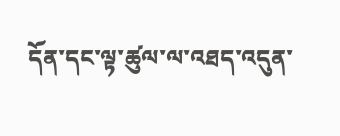དོན་དང་ལྟ་ཚུལ་ལ་འཐད་འདུན་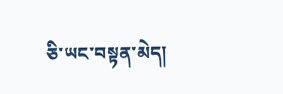ཅི་ཡང་བསྟན་མེད།